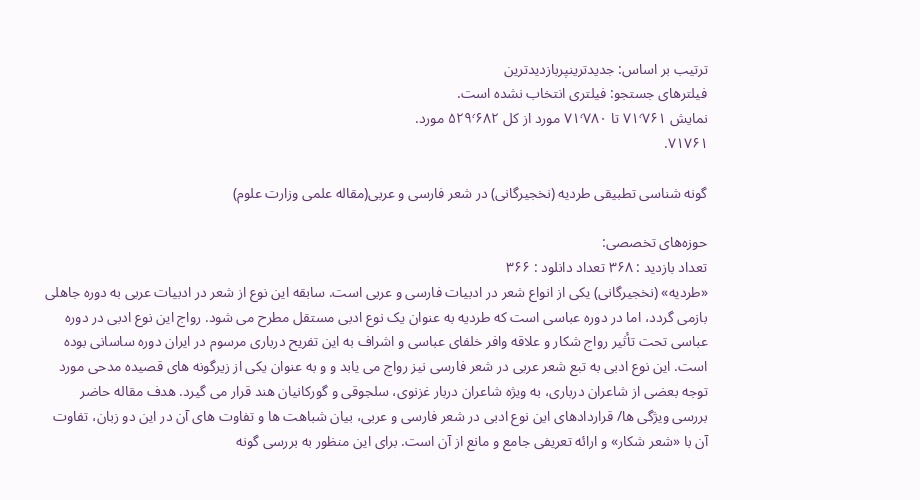ترتیب بر اساس: جدیدترینپربازدیدترین
فیلترهای جستجو: فیلتری انتخاب نشده است.
نمایش ۷۱٬۷۶۱ تا ۷۱٬۷۸۰ مورد از کل ۵۲۹٬۶۸۲ مورد.
۷۱۷۶۱.

گونه شناسی تطبیقی طردیه (نخجیرگانی) در شعر فارسی و عربی(مقاله علمی وزارت علوم)

حوزه‌های تخصصی:
تعداد بازدید : ۳۶۸ تعداد دانلود : ۳۶۶
«طردیه» (نخجیرگانی) یکی از انواع شعر در ادبیات فارسی و عربی است. سابقه این نوع از شعر در ادبیات عربی به دوره جاهلی بازمی گردد، اما در دوره عباسی است که طردیه به عنوان یک نوع ادبی مستقل مطرح می شود. رواج این نوع ادبی در دوره عباسی تحت تأثیر رواج شکار و علاقه وافر خلفای عباسی و اشراف به این تفریح درباری مرسوم در ایران دوره ساسانی بوده است. این نوع ادبی به تبع شعر عربی در شعر فارسی نیز رواج می یابد و و به عنوان یکی از زیرگونه های قصیده مدحی مورد توجه بعضی از شاعران درباری، به ویژه شاعران دربار غزنوی، سلجوقی و گورکانیان هند قرار می گیرد. هدف مقاله حاضر بررسی ویژگی ها/ قراردادهای این نوع ادبی در شعر فارسی و عربی، بیان شباهت ها و تفاوت های آن در این دو زبان، تفاوت آن با «شعر شکار» و ارائه تعریفی جامع و مانع از آن است. برای این منظور به بررسی گونه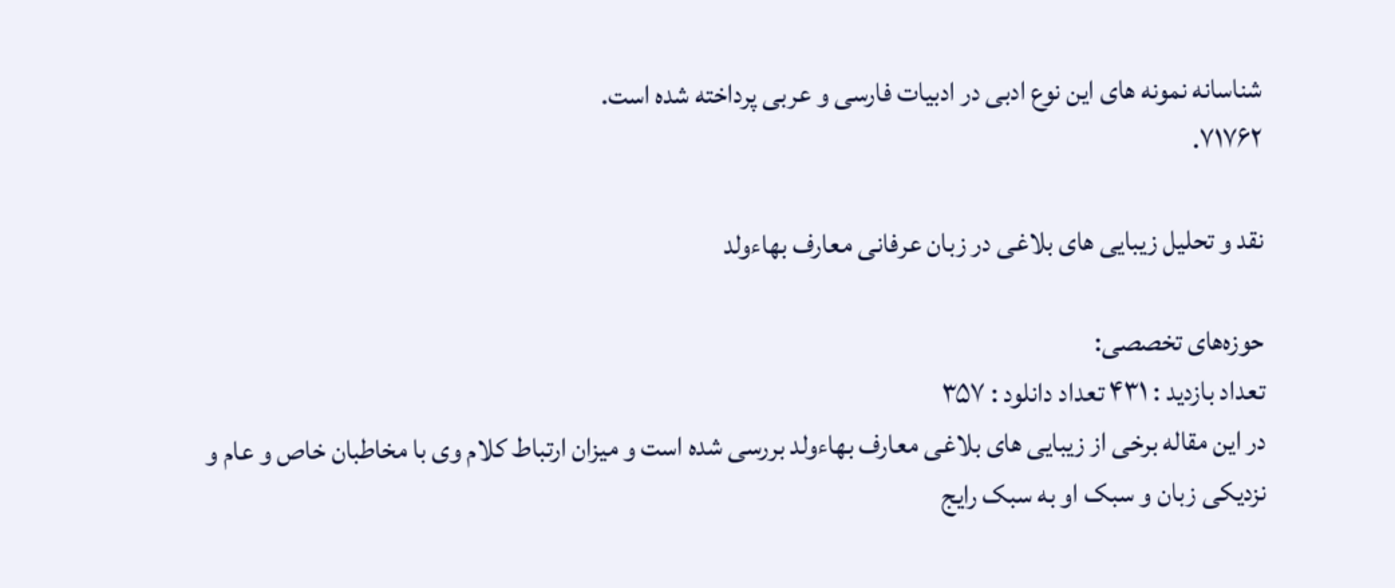شناسانه نمونه های این نوع ادبی در ادبیات فارسی و عربی پرداخته شده است.
۷۱۷۶۲.

نقد و تحلیل زیبایی های بلاغی در زبان عرفانی معارف بهاءولد

حوزه‌های تخصصی:
تعداد بازدید : ۴۳۱ تعداد دانلود : ۳۵۷
در این مقاله برخی از زیبایی های بلاغی معارف بهاءولد بررسی شده است و میزان ارتباط کلام وی با مخاطبان خاص و عام و نزدیکی زبان و سبک او به سبک رایج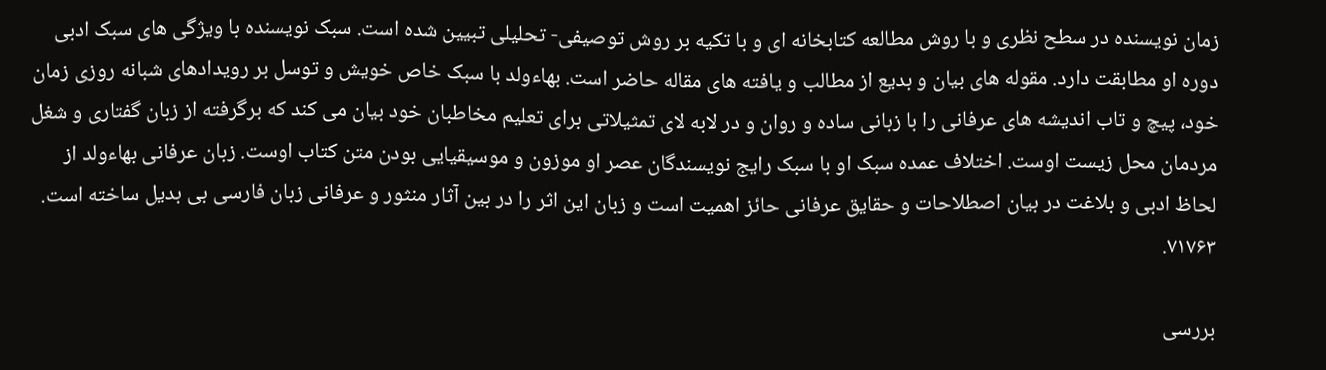زمان نویسنده در سطح نظری و با روش مطالعه کتابخانه ای و با تکیه بر روش توصیفی- تحلیلی تبیین شده است. سبک نویسنده با ویژگی های سبک ادبی دوره او مطابقت دارد. مقوله های بیان و بدیع از مطالب و یافته های مقاله حاضر است. بهاءولد با سبک خاص خویش و توسل بر رویدادهای شبانه روزی زمان خود، پیچ و تاب اندیشه های عرفانی را با زبانی ساده و روان و در لابه لای تمثیلاتی برای تعلیم مخاطبان خود بیان می کند که برگرفته از زبان گفتاری و شغل مردمان محل زیست اوست. اختلاف عمده سبک او با سبک رایج نویسندگان عصر او موزون و موسیقیایی بودن متن کتاب اوست. زبان عرفانی بهاءولد از لحاظ ادبی و بلاغت در بیان اصطلاحات و حقایق عرفانی حائز اهمیت است و زبان این اثر را در بین آثار منثور و عرفانی زبان فارسی بی بدیل ساخته است.
۷۱۷۶۳.

بررسی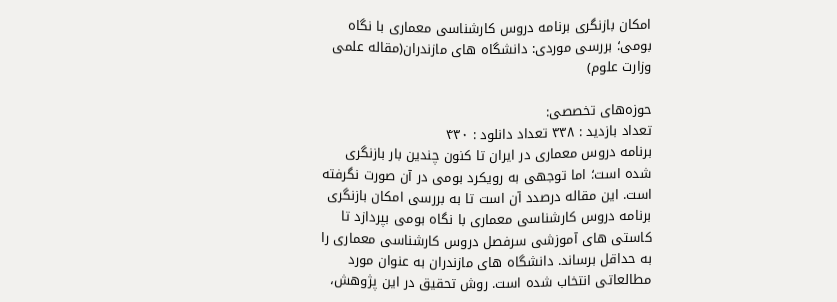امکان بازنگری برنامه دروس کارشناسی معماری با نگاه بومی؛ بررسی موردی: دانشگاه های مازندران(مقاله علمی وزارت علوم)

حوزه‌های تخصصی:
تعداد بازدید : ۳۳۸ تعداد دانلود : ۴۳۰
برنامه دروس معماری در ایران تا کنون چندین بار بازنگری شده است؛ اما توجهی به رویکرد بومی در آن صورت نگرفته است. این مقاله درصدد آن است تا به بررسی امکان بازنگری برنامه دروس کارشناسی معماری با نگاه بومی بپردازد تا کاستی های آموزشی سرفصل دروس کارشناسی معماری را به حداقل برساند. دانشگاه های مازندران به عنوان مورد مطالعاتی انتخاب شده است. روش تحقیق در این پژوهش،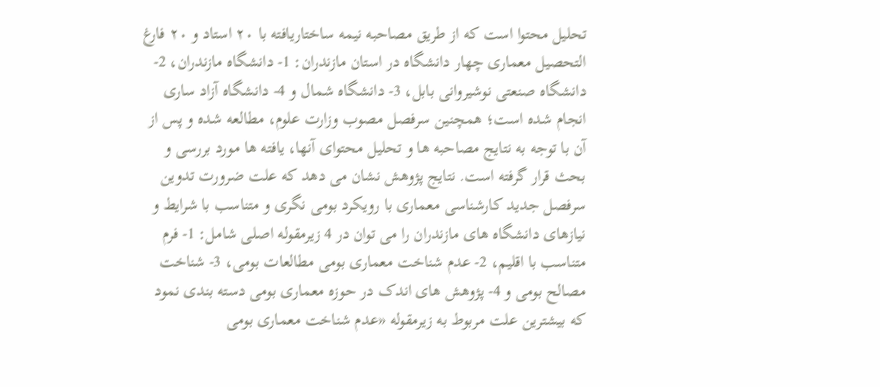تحلیل محتوا است که از طریق مصاحبه نیمه ساختاریافته با ۲۰ استاد و ۲۰ فارغ التحصیل معماری چهار دانشگاه در استان مازندران: 1- دانشگاه مازندران، 2- دانشگاه صنعتی نوشیروانی بابل، 3- دانشگاه شمال و 4- دانشگاه آزاد ساری انجام شده است؛ همچنین سرفصل مصوب وزارت علوم، مطالعه شده و پس از آن با توجه به نتایج مصاحبه ها و تحلیل محتوای آنها، یافته ها مورد بررسی و بحث قرار گرفته است. نتایج پژوهش نشان می دهد که علت ضرورت تدوین سرفصل جدید کارشناسی معماری با رویکرد بومی نگری و متناسب با شرایط و نیازهای دانشگاه های مازندران را می توان در 4 زیرمقوله اصلی شامل: 1- فرم متناسب با اقلیم، 2- عدم شناخت معماری بومی مطالعات بومی، 3- شناخت مصالح بومی و 4- پژوهش های اندک در حوزه معماری بومی دسته بندی نمود که بیشترین علت مربوط به زیرمقوله «عدم شناخت معماری بومی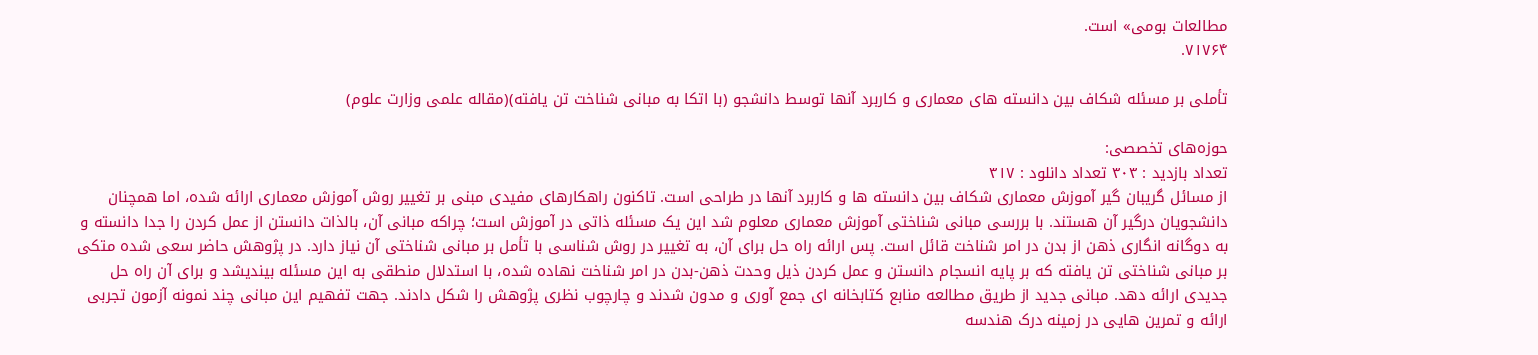مطالعات بومی» است.
۷۱۷۶۴.

تأملی بر مسئله شکاف بین دانسته های معماری و کاربرد آنها توسط دانشجو (با اتکا به مبانی شناخت تن یافته)(مقاله علمی وزارت علوم)

حوزه‌های تخصصی:
تعداد بازدید : ۳۰۳ تعداد دانلود : ۳۱۷
از مسائل گریبان گیر آموزش معماری شکاف بین دانسته ها و کاربرد آنها در طراحی است. تاکنون راهکارهای مفیدی مبنی بر تغییر روش آموزش معماری ارائه شده، اما همچنان دانشجویان درگیر آن هستند. با بررسی مبانی شناختی آموزش معماری معلوم شد این یک مسئله ذاتی در آموزش است؛ چراکه مبانی آن، بالذات دانستن از عمل کردن را جدا دانسته و به دوگانه انگاری ذهن از بدن در امر شناخت قائل است. پس ارائه راه حل برای آن، به تغییر در روش شناسی با تأمل بر مبانی شناختی آن نیاز دارد. در پژوهش حاضر سعی شده متکی بر مبانی شناختی تن یافته که بر پایه انسجام دانستن و عمل کردن ذیل وحدت ذهن-بدن در امر شناخت نهاده شده، با استدلال منطقی به این مسئله بیندیشد و برای آن راه حل جدیدی ارائه دهد. مبانی جدید از طریق مطالعه منابع کتابخانه ای جمع آوری و مدون شدند و چارچوب نظری پژوهش را شکل دادند. جهت تفهیم این مبانی چند نمونه آزمون تجربی ارائه و تمرین هایی در زمینه درک هندسه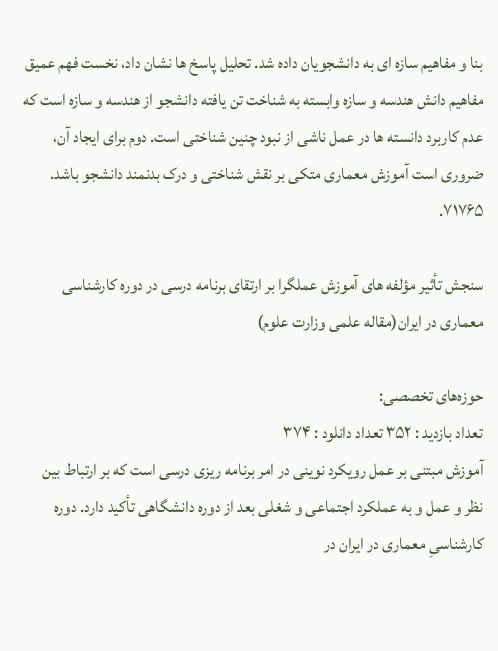بنا و مفاهیم سازه ای به دانشجویان داده شد. تحلیل پاسخ ها نشان داد، نخست فهم عمیق مفاهیم دانش هندسه و سازه وابسته به شناخت تن یافته دانشجو از هندسه و سازه است که عدم کاربرد دانسته ها در عمل ناشی از نبود چنین شناختی است. دوم برای ایجاد آن، ضروری است آموزش معماری متکی بر نقش شناختی و درک بدنمند دانشجو باشد.
۷۱۷۶۵.

سنجش تأثیر مؤلفه های آموزش عملگرا بر ارتقای برنامه درسی در دوره کارشناسی معماری در ایران(مقاله علمی وزارت علوم)

حوزه‌های تخصصی:
تعداد بازدید : ۳۵۲ تعداد دانلود : ۳۷۴
آموزش مبتنی بر عمل رویکرد نوینی در امر برنامه ریزی درسی است که بر ارتباط بین نظر و عمل و به عملکرد اجتماعی و شغلی بعد از دوره دانشگاهی تأکید دارد. دوره کارشناسیِ معماری در ایران در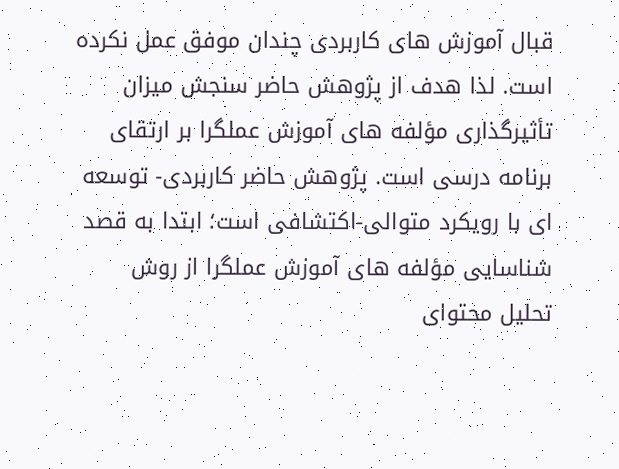قبال آموزش های کاربردی چندان موفق عمل نکرده است. لذا هدف از پژوهش حاضر سنجش میزان تأثیرگذاری مؤلفه های آموزش عملگرا بر ارتقای برنامه درسی است. پژوهش حاضر کاربردی- توسعه ای با رویکرد متوالی-اکتشافی است؛ ابتدا به قصد شناسایی مؤلفه های آموزش عملگرا از روش تحلیل محتوای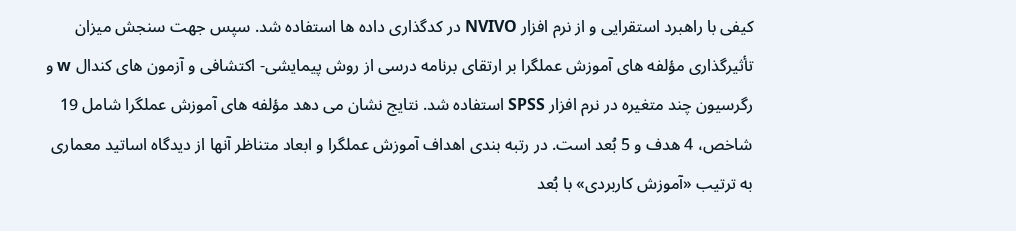کیفی با راهبرد استقرایی و از نرم افزار NVIVO در کدگذاری داده ها استفاده شد. سپس جهت سنجش میزان تأثیرگذاری مؤلفه های آموزش عملگرا بر ارتقای برنامه درسی از روش پیمایشی- اکتشافی و آزمون های کندال w و رگرسیون چند متغیره در نرم افزار SPSS استفاده شد. نتایج نشان می دهد مؤلفه های آموزش عملگرا شامل 19 شاخص، 4 هدف و 5 بُعد است. در رتبه بندی اهداف آموزش عملگرا و ابعاد متناظر آنها از دیدگاه اساتید معماری به ترتیب «آموزش کاربردی» با بُعد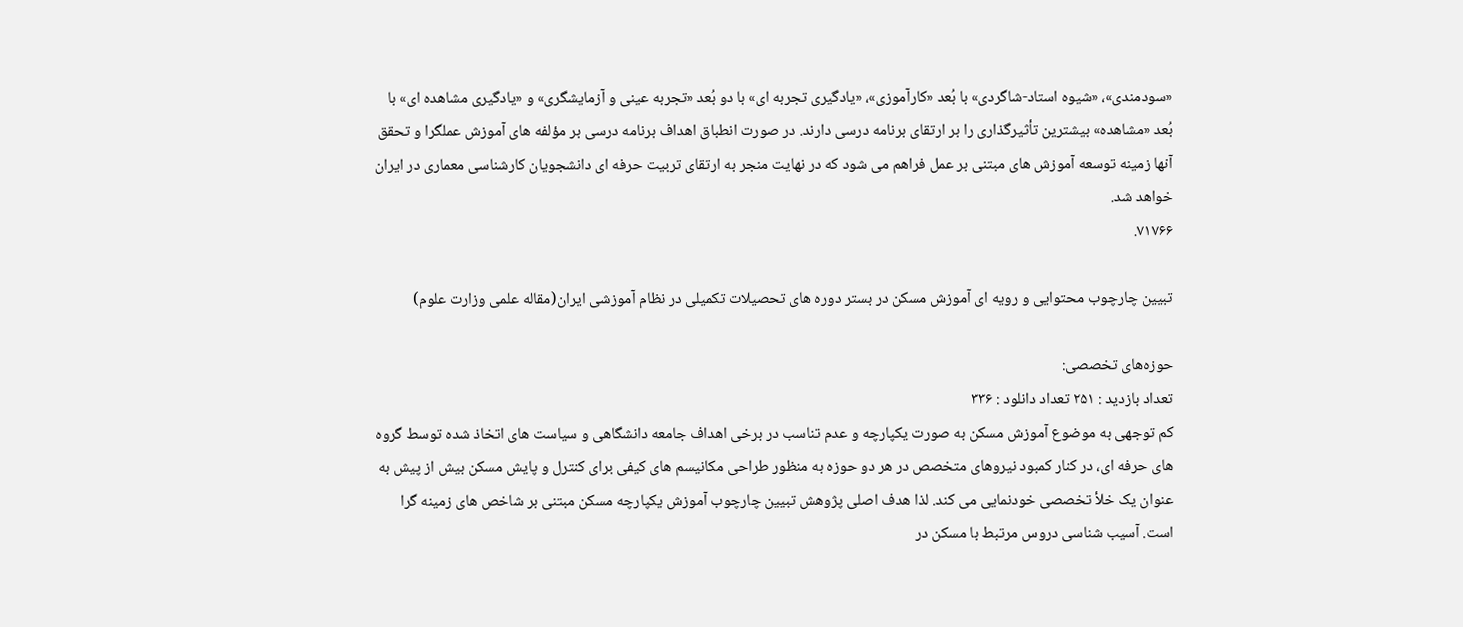«سودمندی»، «شیوه استاد-شاگردی» با بُعد «کارآموزی»، «یادگیری تجربه ای» با دو بُعد «تجربه عینی و آزمایشگری» و «یادگیری مشاهده ای» با بُعد «مشاهده» بیشترین تأثیرگذاری را بر ارتقای برنامه درسی دارند. در صورت انطباق اهداف برنامه درسی بر مؤلفه های آموزش عملگرا و تحقق آنها زمینه توسعه آموزش های مبتنی بر عمل فراهم می شود که در نهایت منجر به ارتقای تربیت حرفه ای دانشجویان کارشناسی معماری در ایران خواهد شد.
۷۱۷۶۶.

تبیین چارچوب محتوایی و رویه ای آموزش مسکن در بستر دوره های تحصیلات تکمیلی در نظام آموزشی ایران(مقاله علمی وزارت علوم)

حوزه‌های تخصصی:
تعداد بازدید : ۲۵۱ تعداد دانلود : ۳۳۶
کم توجهی به موضوع آموزش مسکن به صورت یکپارچه و عدم تناسب در برخی اهداف جامعه دانشگاهی و سیاست های اتخاذ شده توسط گروه های حرفه ای، در کنار کمبود نیروهای متخصص در هر دو حوزه به منظور طراحی مکانیسم های کیفی برای کنترل و پایش مسکن بیش از پیش به عنوان یک خلأ تخصصی خودنمایی می کند. لذا هدف اصلی پژوهش تبیین چارچوب آموزش یکپارچه مسکن مبتنی بر شاخص های زمینه گرا است. آسیب شناسی دروس مرتبط با مسکن در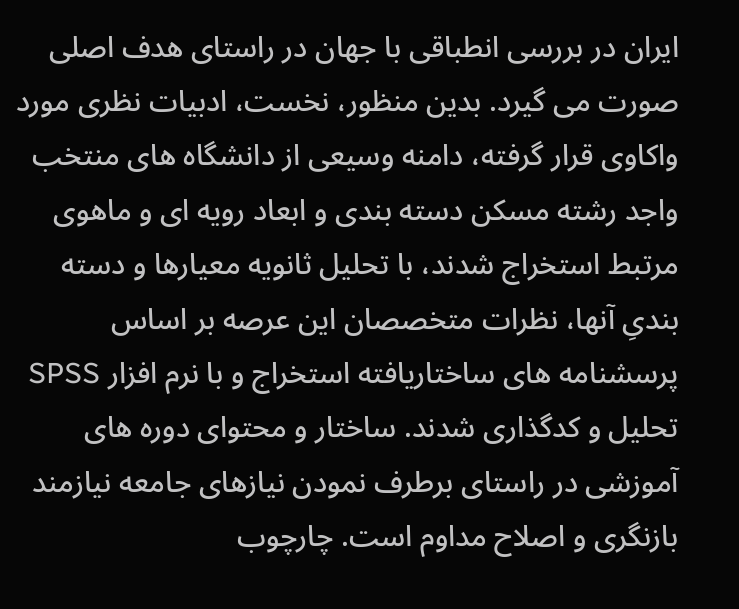ایران در بررسی انطباقی با جهان در راستای هدف اصلی صورت می گیرد. بدین منظور، نخست، ادبیات نظری مورد واکاوی قرار گرفته، دامنه وسیعی از دانشگاه های منتخب واجد رشته مسکن دسته بندی و ابعاد رویه ای و ماهوی مرتبط استخراج شدند، با تحلیل ثانویه معیارها و دسته بندیِ آنها، نظرات متخصصان این عرصه بر اساس پرسشنامه های ساختاریافته استخراج و با نرم افزار SPSS تحلیل و کدگذاری شدند. ساختار و محتوای دوره های آموزشی در راستای برطرف نمودن نیازهای جامعه نیازمند بازنگری و اصلاح مداوم است. چارچوب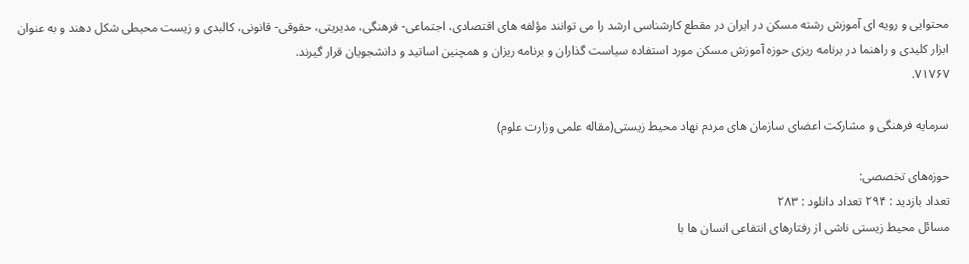محتوایی و رویه ای آموزش رشته مسکن در ایران در مقطع کارشناسی ارشد را می توانند مؤلفه های اقتصادی، اجتماعی- فرهنگی، مدیریتی، حقوقی- قانونی، کالبدی و زیست محیطی شکل دهند و به عنوان ابزار کلیدی و راهنما در برنامه ریزی حوزه آموزش مسکن مورد استفاده سیاست گذاران و برنامه ریزان و همچنین اساتید و دانشجویان قرار گیرند.
۷۱۷۶۷.

سرمایه فرهنگی و مشارکت اعضای سازمان های مردم نهاد محیط زیستی(مقاله علمی وزارت علوم)

حوزه‌های تخصصی:
تعداد بازدید : ۲۹۴ تعداد دانلود : ۲۸۳
مسائل محیط زیستی ناشی از رفتارهای انتفاعی انسان ها با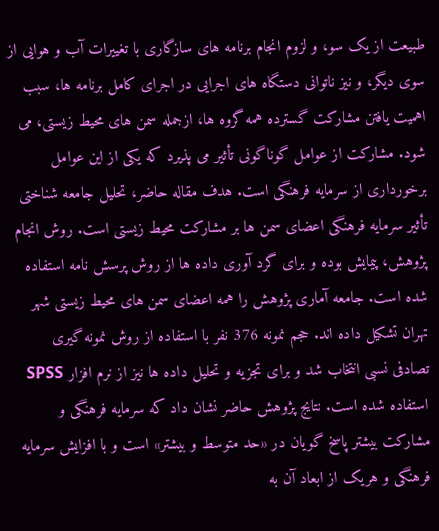طبیعت از یک سو، و لزوم انجام برنامه های سازگاری با تغییرات آب و هوایی از سوی دیگر، و نیز ناتوانی دستگاه های اجرایی در اجرای کامل برنامه ها، سبب اهمیت یافتن مشارکت گسترده همه گروه ها، ازجمله سمن های محیط زیستی، می شود. مشارکت از عوامل گوناگونی تأثیر می پذیرد که یکی از این عوامل برخورداری از سرمایه فرهنگی است. هدف مقاله حاضر، تحلیل جامعه شناختی تأثیر سرمایه فرهنگی اعضای سمن ها بر مشارکت محیط زیستی است. روش انجام پژوهش، پیمایش بوده و برای گرد آوری داده ها از روش پرسش نامه استفاده شده است. جامعه آماری پژوهش را همه اعضای سمن های محیط زیستی شهر تهران تشکیل داده اند. حجم نمونه 376 نفر با استفاده از روش نمونه گیری تصادفی نسبی انتخاب شد و برای تجزیه و تحلیل داده ها نیز از نرم افزار SPSS استفاده شده است. نتایج پژوهش حاضر نشان داد که سرمایه فرهنگی و مشارکت بیشتر پاسخ گویان در «حد متوسط و بیشتر» است و با افزایش سرمایه فرهنگی و هریک از ابعاد آن به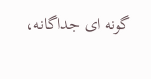گونه ای جداگانه،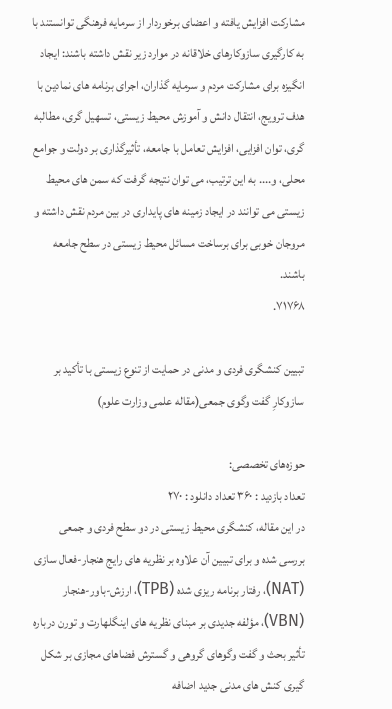مشارکت افزایش یافته و اعضای برخوردار از سرمایه فرهنگی توانستند با به کارگیری سازوکارهای خلاقانه در موارد زیر نقش داشته باشند: ایجاد انگیزه برای مشارکت مردم و سرمایه گذاران، اجرای برنامه های نمادین با هدف ترویج، انتقال دانش و آموزش محیط زیستی، تسهیل گری، مطالبه گری، توان افزایی، افزایش تعامل با جامعه، تأثیرگذاری بر دولت و جوامع محلی، و.... به این ترتیب، می توان نتیجه گرفت که سمن های محیط زیستی می توانند در ایجاد زمینه های پایداری در بین مردم نقش داشته و مروجان خوبی برای برساخت مسائل محیط زیستی در سطح جامعه باشند.
۷۱۷۶۸.

تبیین کنشگری فردی و مدنی در حمایت از تنوع زیستی با تأکید بر سازوکارِ گفت وگوی جمعی(مقاله علمی وزارت علوم)

حوزه‌های تخصصی:
تعداد بازدید : ۳۶۰ تعداد دانلود : ۲۷۰
در این مقاله، کنشگری محیط زیستی در دو سطح فردی و جمعی بررسی شده و برای تبیین آن علاوه بر نظریه های رایج هنجار-فعال سازی (NAT)، رفتار برنامه ریزی شده (TPB)، ارزش-باور-هنجار (VBN)، مؤلفه جدیدی بر مبنای نظریه های اینگلهارت و تورن درباره تأثیر بحث و گفت وگوهای گروهی و گسترش فضاهای مجازی بر شکل گیری کنش های مدنی جدید اضافه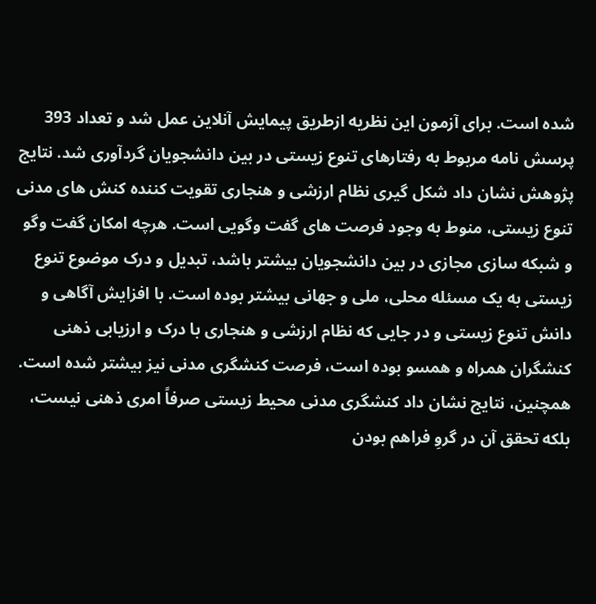شده است. برای آزمون این نظریه ازطریق پیمایش آنلاین عمل شد و تعداد 393 پرسش نامه مربوط به رفتارهای تنوع زیستی در بین دانشجویان گردآوری شد. نتایج پژوهش نشان داد شکل گیری نظام ارزشی و هنجاری تقویت کننده کنش های مدنی تنوع زیستی، منوط به وجود فرصت های گفت وگویی است. هرچه امکان گفت وگو و شبکه سازی مجازی در بین دانشجویان بیشتر باشد، تبدیل و درک موضوع تنوع زیستی به یک مسئله محلی، ملی و جهانی بیشتر بوده است. با افزایش آگاهی و دانش تنوع زیستی و در جایی که نظام ارزشی و هنجاری با درک و ارزیابی ذهنی کنشگران همراه و همسو بوده است، فرصت کنشگری مدنی نیز بیشتر شده است. همچنین، نتایج نشان داد کنشگری مدنی محیط زیستی صرفاً امری ذهنی نیست، بلکه تحقق آن در گروِ فراهم بودن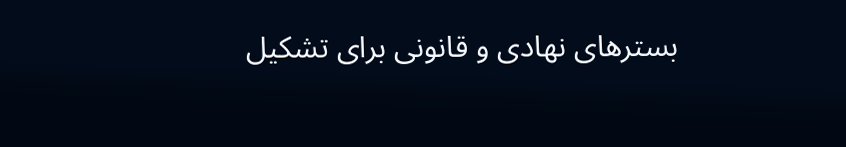بسترهای نهادی و قانونی برای تشکیل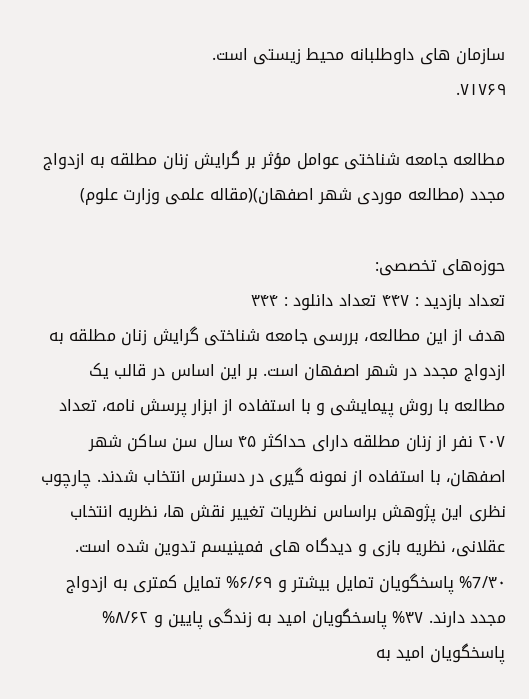سازمان های داوطلبانه محیط زیستی است.
۷۱۷۶۹.

مطالعه جامعه شناختی عوامل مؤثر بر گرایش زنان مطلقه به ازدواج مجدد (مطالعه موردی شهر اصفهان)(مقاله علمی وزارت علوم)

حوزه‌های تخصصی:
تعداد بازدید : ۴۴۷ تعداد دانلود : ۳۴۴
هدف از این مطالعه، بررسی جامعه شناختی گرایش زنان مطلقه به ازدواج مجدد در شهر اصفهان است. بر این اساس در قالب یک مطالعه با روش پیمایشی و با استفاده از ابزار پرسش نامه، تعداد ۲۰۷ نفر از زنان مطلقه دارای حداکثر ۴۵ سال سن ساکن شهر اصفهان، با استفاده از نمونه گیری در دسترس انتخاب شدند. چارچوب نظری این پژوهش براساس نظریات تغییر نقش ها، نظریه انتخاب عقلانی، نظریه بازی و دیدگاه های فمینیسم تدوین شده است. 7/۳۰% پاسخگویان تمایل بیشتر و ۶/۶۹% تمایل کمتری به ازدواج مجدد دارند. ۳۷% پاسخگویان امید به زندگی پایین و ۸/۶۲% پاسخگویان امید به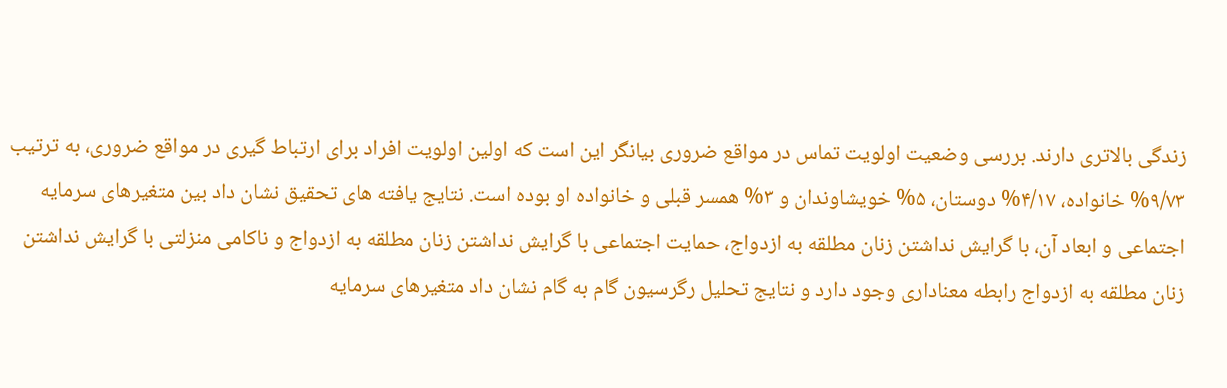زندگی بالاتری دارند. بررسی وضعیت اولویت تماس در مواقع ضروری بیانگر این است که اولین اولویت افراد برای ارتباط گیری در مواقع ضروری، به ترتیب ۹/۷۳% خانواده، ۴/۱۷% دوستان، ۵% خویشاوندان و ۳% همسر قبلی و خانواده او بوده است. نتایج یافته های تحقیق نشان داد بین متغیرهای سرمایه اجتماعی و ابعاد آن، با گرایش نداشتن زنان مطلقه به ازدواج، حمایت اجتماعی با گرایش نداشتن زنان مطلقه به ازدواج و ناکامی منزلتی با گرایش نداشتن زنان مطلقه به ازدواج رابطه معناداری وجود دارد و نتایج تحلیل رگرسیون گام به گام نشان داد متغیرهای سرمایه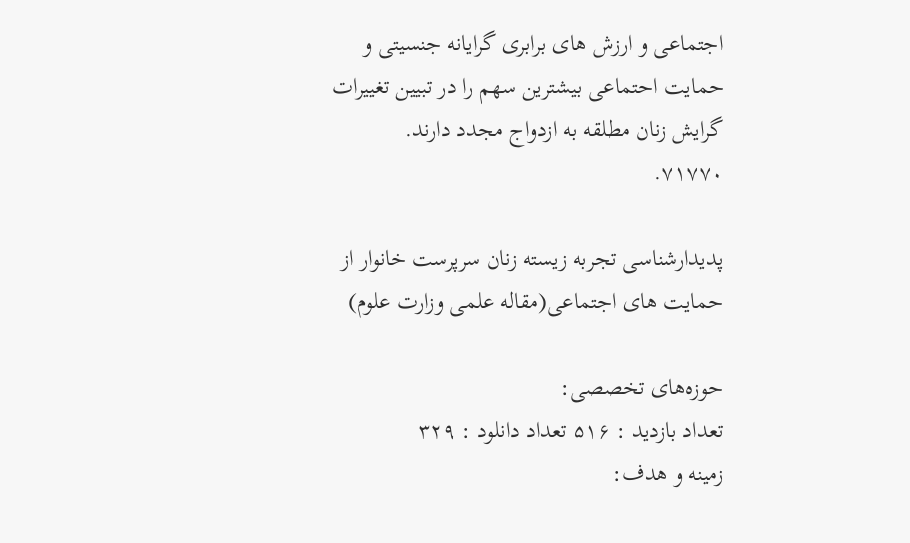اجتماعی و ارزش های برابری گرایانه جنسیتی و حمایت احتماعی بیشترین سهم را در تبیین تغییرات گرایش زنان مطلقه به ازدواج مجدد دارند.
۷۱۷۷۰.

پدیدارشناسی تجربه زیسته زنان سرپرست خانوار از حمایت های اجتماعی(مقاله علمی وزارت علوم)

حوزه‌های تخصصی:
تعداد بازدید : ۵۱۶ تعداد دانلود : ۳۲۹
زمینه و هدف: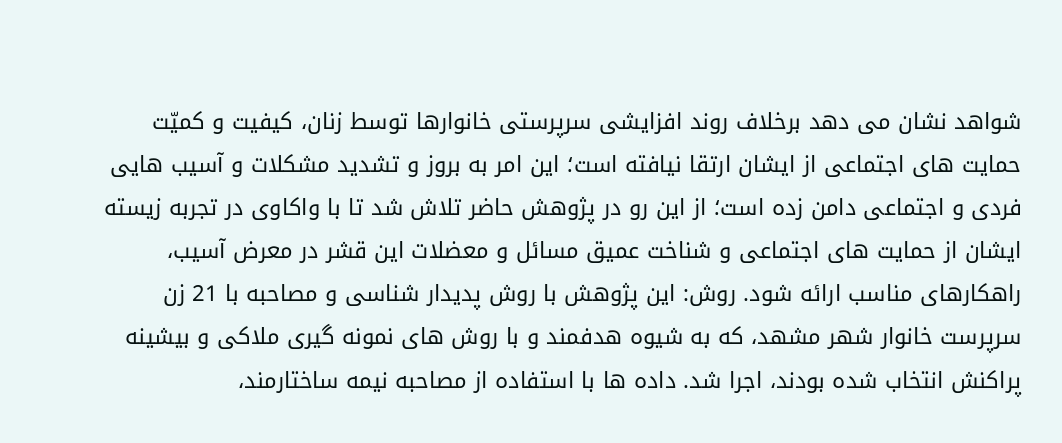شواهد نشان می دهد برخلاف روند افزایشی سرپرستی خانوارها توسط زنان، کیفیت و کمیّت حمایت های اجتماعی از ایشان ارتقا نیافته است؛ این امر به بروز و تشدید مشکلات و آسیب هایی فردی و اجتماعی دامن زده است؛ از این رو در پژوهش حاضر تلاش شد تا با واکاوی در تجربه زیسته ایشان از حمایت های اجتماعی و شناخت عمیق مسائل و معضلات این قشر در معرض آسیب، راهکارهای مناسب ارائه شود. روش: این پژوهش با روش پدیدار شناسی و مصاحبه با 21 زن سرپرست خانوار شهر مشهد، که به شیوه هدفمند و با روش های نمونه گیری ملاکی و بیشینه پراکنش انتخاب شده بودند، اجرا شد. داده ها با استفاده از مصاحبه نیمه ساختارمند،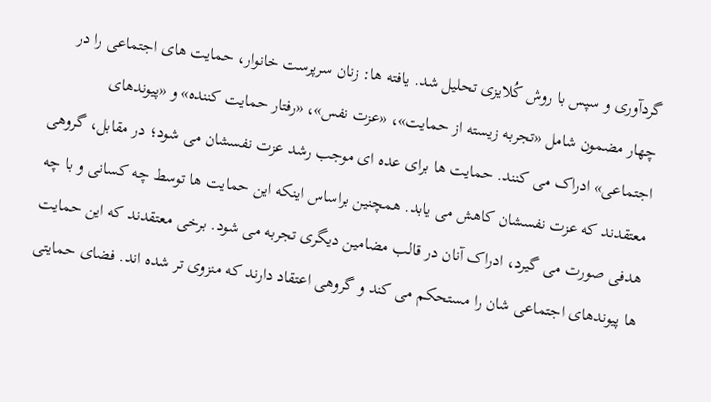گردآوری و سپس با روش کُلایزی تحلیل شد. یافته ها: زنان سرپرست خانوار، حمایت های اجتماعی را در چهار مضمون شامل «تجربه زیسته از حمایت»، «عزت نفس»، «رفتار حمایت کننده» و «پیوندهای اجتماعی» ادراک می کنند. حمایت ها برای عده ای موجب رشد عزت نفسشان می شود؛ در مقابل، گروهی معتقدند که عزت نفسشان کاهش می یابد. همچنین براساس اینکه این حمایت ها توسط چه کسانی و با چه هدفی صورت می گیرد، ادراک آنان در قالب مضامین دیگری تجربه می شود. برخی معتقدند که این حمایت ها پیوندهای اجتماعی شان را مستحکم می کند و گروهی اعتقاد دارند که منزوی تر شده اند. فضای حمایتی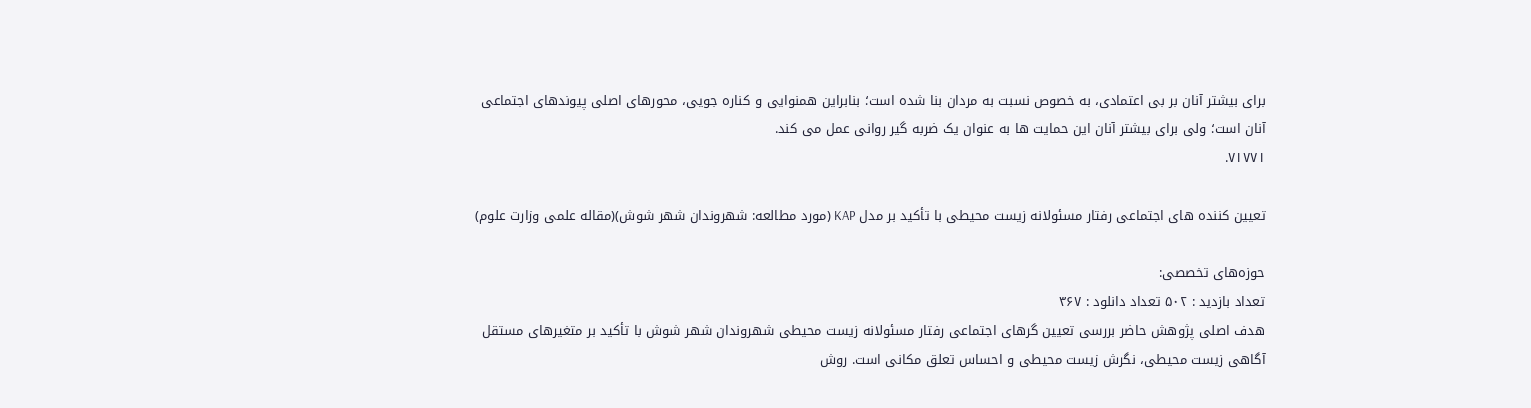برای بیشتر آنان بر بی اعتمادی، به خصوص نسبت به مردان بنا شده است؛ بنابراین همنوایی و کناره جویی، محورهای اصلی پیوندهای اجتماعی آنان است؛ ولی برای بیشتر آنان این حمایت ها به عنوان یک ضربه گیر روانی عمل می کند.
۷۱۷۷۱.

تعیین کننده های اجتماعی رفتار مسئولانه زیست محیطی با تأکید بر مدل KAP (مورد مطالعه: شهروندان شهر شوش)(مقاله علمی وزارت علوم)

حوزه‌های تخصصی:
تعداد بازدید : ۵۰۲ تعداد دانلود : ۳۶۷
هدف اصلی پژوهش حاضر بررسی تعیین گرهای اجتماعی رفتار مسئولانه زیست محیطی شهروندان شهر شوش با تأکید بر متغیرهای مستقل آگاهی زیست محیطی، نگرش زیست محیطی و احساس تعلق مکانی است. روش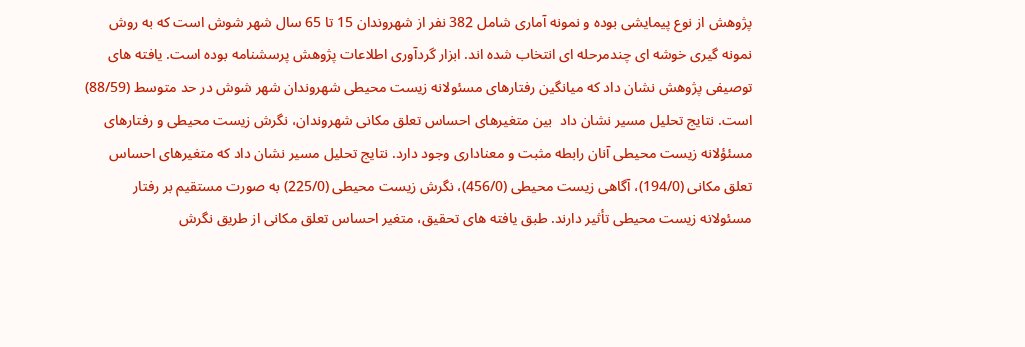پژوهش از نوع پیمایشی بوده و نمونه آماری شامل 382 نفر از شهروندان 15 تا 65 سال شهر شوش است که به روش نمونه گیری خوشه ای چندمرحله ای انتخاب شده اند. ابزار گردآوری اطلاعات پژوهش پرسشنامه بوده است. یافته های توصیفی پژوهش نشان داد که میانگین رفتارهای مسئولانه زیست محیطی شهروندان شهر شوش در حد متوسط (88/59) است. نتایج تحلیل مسیر نشان داد  بین متغیرهای احساس تعلق مکانی شهروندان، نگرش زیست محیطی و رفتارهای مسئؤلانه زیست محیطی آنان رابطه مثبت و معناداری وجود دارد. نتایج تحلیل مسیر نشان داد که متغیرهای احساس تعلق مکانی (194/0)، آگاهی زیست محیطی (456/0)، نگرش زیست محیطی (225/0) به صورت مستقیم بر رفتار مسئولانه زیست محیطی تأثیر دارند. طبق یافته های تحقیق، متغیر احساس تعلق مکانی از طریق نگرش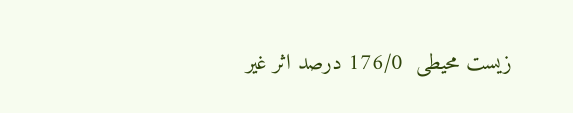زیست محیطی  176/0 درصد اثر غیر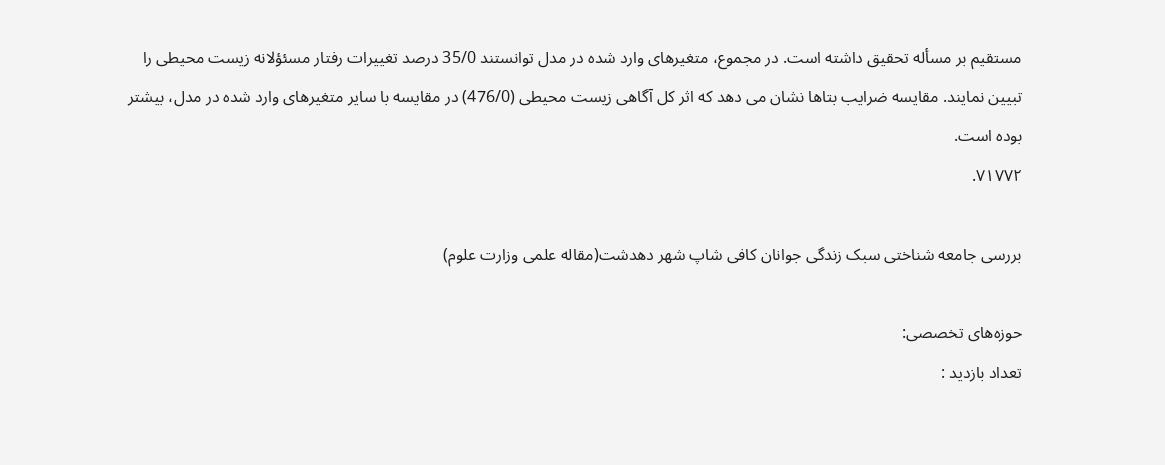مستقیم بر مسأله تحقیق داشته است. در مجموع، متغیرهای وارد شده در مدل توانستند 35/0 درصد تغییرات رفتار مسئؤلانه زیست محیطی را تبیین نمایند. مقایسه ضرایب بتاها نشان می دهد که اثر کل آگاهی زیست محیطی (476/0) در مقایسه با سایر متغیرهای وارد شده در مدل، بیشتر بوده است.
۷۱۷۷۲.

بررسی جامعه شناختی سبک زندگی جوانان کافی شاپ شهر دهدشت(مقاله علمی وزارت علوم)

حوزه‌های تخصصی:
تعداد بازدید :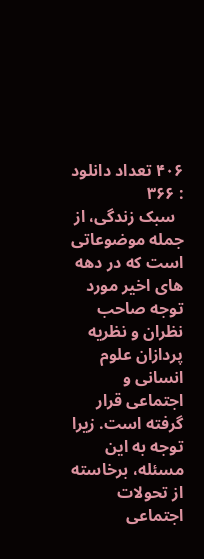۴۰۶ تعداد دانلود : ۳۶۶
  سبک زندگی، از جمله موضوعاتی است که در دهه های اخیر مورد توجه صاحب نظران و نظریه پردازان علوم انسانی و اجتماعی قرار گرفته است. زیرا توجه به این مسئله، برخاسته از تحولات اجتماعی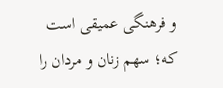و فرهنگی عمیقی است که؛ سهم زنان و مردان را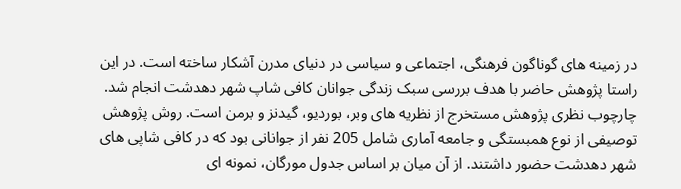در زمینه های گوناگون فرهنگی، اجتماعی و سیاسی در دنیای مدرن آشکار ساخته است. در این راستا پژوهش حاضر با هدف بررسی سبک زندگی جوانان کافی شاپ شهر دهدشت انجام شد. چارچوب نظری پژوهش مستخرج از نظریه های وبر، بوردیو، گیدنز و برمن است. روش پژوهش توصیفی از نوع همبستگی و جامعه آماری شامل 205 نفر از جوانانی بود که در کافی شاپی های شهر دهدشت حضور داشتند. از آن میان بر اساس جدول مورگان، نمونه ای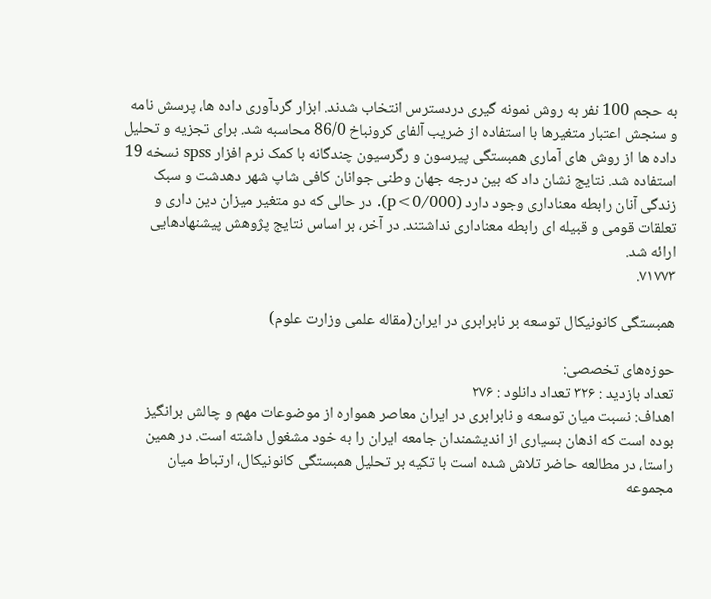به حجم 100 نفر به روش نمونه گیری دردسترس انتخاب شدند. ابزار گردآوری داده ها، پرسش نامه و سنجش اعتبار متغیرها با استفاده از ضریب آلفای کرونباخ 86/0 محاسبه شد. برای تجزیه و تحلیل داده ها از روش های آماری همبستگی پیرسون و رگرسیون چندگانه با کمک نرم افزار spss نسخه 19 استفاده شد. نتایج نشان داد که بین درجه جهان وطنی جوانان کافی شاپ شهر دهدشت و سبک زندگی آنان رابطه معناداری وجود دارد (p<0/000). در حالی که دو متغیر میزان دین داری و تعلقات قومی و قبیله ای رابطه معناداری نداشتند. در آخر، بر اساس نتایج پژوهش پیشنهادهایی ارائه شد.
۷۱۷۷۳.

همبستگی کانونیکال توسعه بر نابرابری در ایران(مقاله علمی وزارت علوم)

حوزه‌های تخصصی:
تعداد بازدید : ۳۲۶ تعداد دانلود : ۲۷۶
اهداف: نسبت میان توسعه و نابرابری در ایران معاصر همواره از موضوعات مهم و چالش برانگیز بوده است که اذهان بسیاری از اندیشمندان جامعه ایران را به خود مشغول داشته است. در همین راستا، در مطالعه حاضر تلاش شده است با تکیه بر تحلیل همبستگی کانونیکال، ارتباط میان مجموعه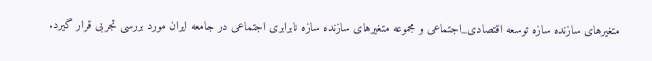متغیرهای سازنده سازه توسعه اقتصادی_اجتماعی و مجموعه متغیرهای سازنده سازه نابرابری اجتماعی در جامعه ایران مورد بررسی تجربی قرار گیرد.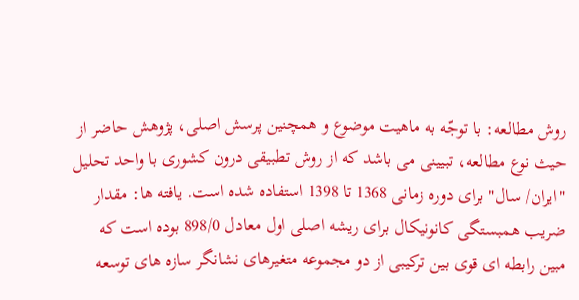روش مطالعه: با توجّه به ماهیت موضوع و همچنین پرسش اصلی، پژوهش حاضر از حیث نوع مطالعه، تبیینی می باشد که از روش تطبیقی درون کشوری با واحد تحلیل "ایران/ سال" برای دوره زمانی 1368 تا 1398 استفاده شده است. یافته ها: مقدار ضریب همبستگی کانونیکال برای ریشه اصلی اول معادل 898/0 بوده است که مبین رابطه ای قوی بین ترکیبی از دو مجموعه متغیرهای نشانگر سازه های توسعه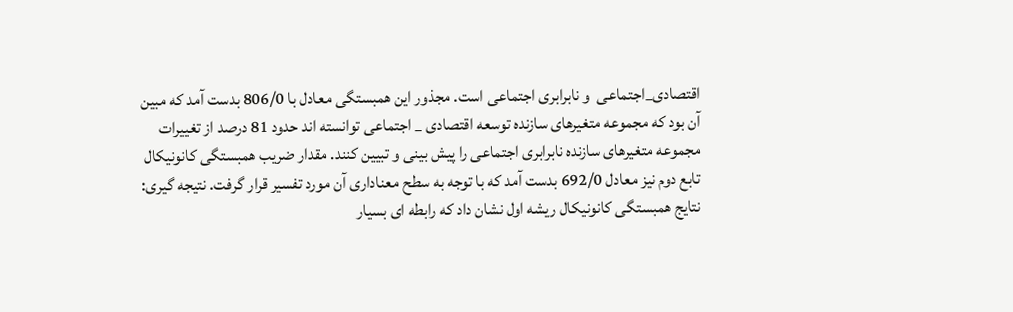اقتصادی_اجتماعی  و نابرابری اجتماعی است. مجذور این همبستگی معادل با 806/0 بدست آمد که مبین آن بود که مجموعه متغیرهای سازنده توسعه اقتصادی _ اجتماعی توانسته اند حدود 81 درصد از تغییرات مجموعه متغیرهای سازنده نابرابری اجتماعی را پیش بینی و تبیین کنند. مقدار ضریب همبستگی کانونیکال تابع دوم نیز معادل 692/0 بدست آمد که با توجه به سطح معناداری آن مورد تفسیر قرار گرفت. نتیجه گیری:  نتایج همبستگی کانونیکال ریشه اول نشان داد که رابطه ای بسیار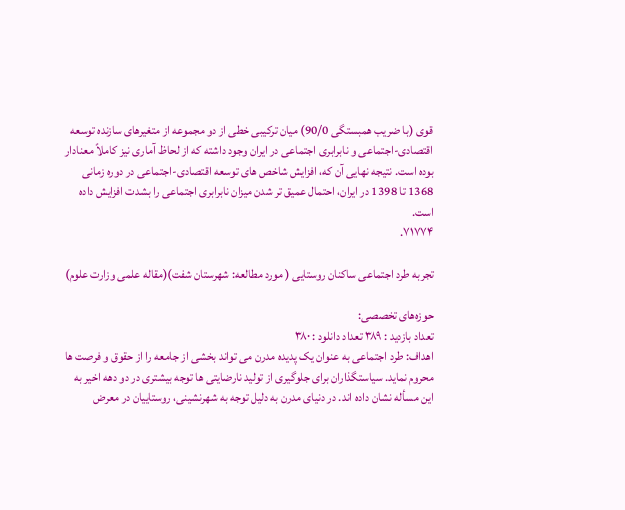قوی (با ضریب همبستگی 90/0) میان ترکیبی خطی از دو مجموعه از متغیرهای سازنده توسعه اقتصادی-اجتماعی و نابرابری اجتماعی در ایران وجود داشته که از لحاظ آماری نیز کاملاً معنادار بوده است. نتیجه نهایی آن که، افزایش شاخص های توسعه اقتصادی-اجتماعی در دوره زمانی 1368 تا 1398 در ایران، احتمال عمیق تر شدن میزان نابرابری اجتماعی را بشدت افزایش داده است.
۷۱۷۷۴.

تجربه طرد اجتماعی ساکنان روستایی ( مورد مطالعه: شهرستان شفت)(مقاله علمی وزارت علوم)

حوزه‌های تخصصی:
تعداد بازدید : ۳۸۹ تعداد دانلود : ۳۸۰
اهداف: طرد اجتماعی به عنوان یک پدیده مدرن می تواند بخشی از جامعه را از حقوق و فرصت ها محروم نماید. سیاستگذاران برای جلوگیری از تولید نارضایتی ها توجه بیشتری در دو دهه اخیر به این مسأله نشان داده اند. در دنیای مدرن به دلیل توجه به شهرنشینی، روستاییان در معرض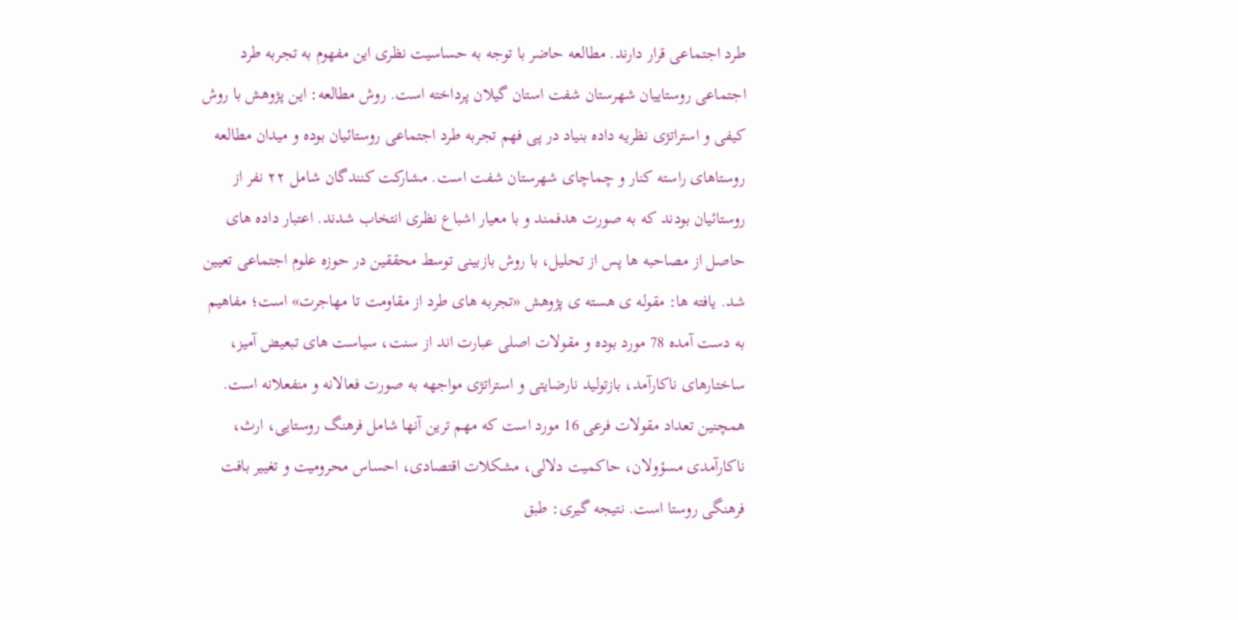طرد اجتماعی قرار دارند. مطالعه حاضر با توجه به حساسیت نظری این مفهوم به تجربه طرد اجتماعی روستاییان شهرستان شفت استان گیلان پرداخته است. روش مطالعه: این پژوهش با روش کیفی و استراتژی نظریه داده بنیاد در پی فهم تجربه طرد اجتماعی روستائیان بوده و میدان مطالعه روستاهای راسته کنار و چماچای شهرستان شفت است. مشارکت کنندگان شامل ۲۲ نفر از روستائیان بودند که به صورت هدفمند و با معیار اشباع نظری انتخاب شدند. اعتبار داده های حاصل از مصاحبه ها پس از تحلیل، با روش بازبینی توسط محققین در حوزه علوم اجتماعی تعیین شد. یافته ها: مقوله ی هسته ی پژوهش «تجربه های طرد از مقاومت تا مهاجرت» است؛ مفاهیم به دست آمده 78 مورد بوده و مقولات اصلی عبارت اند از سنت، سیاست های تبعیض آمیز، ساختارهای ناکارآمد، بازتولید نارضایتی و استراتژی مواجهه به صورت فعالانه و منفعلانه است. همچنین تعداد مقولات فرعی 16 مورد است که مهم ترین آنها شامل فرهنگ روستایی، ارث، ناکارآمدی مسؤولان، حاکمیت دلالی، مشکلات اقتصادی، احساس محرومیت و تغییر بافت فرهنگی روستا است. نتیجه گیری: طبق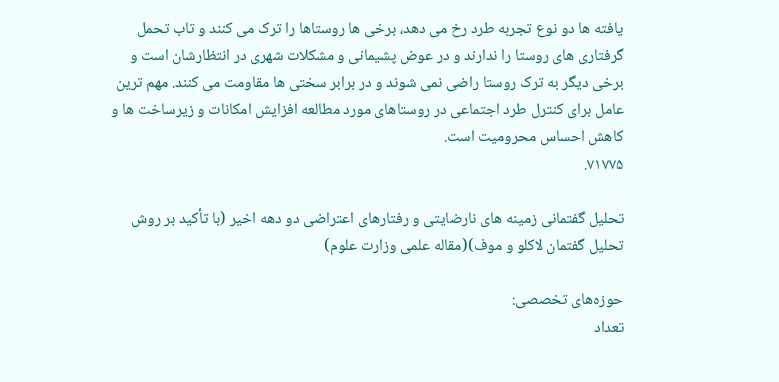یافته ها دو نوع تجربه طرد رخ می دهد، برخی ها روستاها را ترک می کنند و تاب تحمل گرفتاری های روستا را ندارند و در عوض پشیمانی و مشکلات شهری در انتظارشان است و برخی دیگر به ترک روستا راضی نمی شوند و در برابر سختی ها مقاومت می کنند. مهم ترین عامل برای کنترل طرد اجتماعی در روستاهای مورد مطالعه افزایش امکانات و زیرساخت ها و کاهش احساس محرومیت است.
۷۱۷۷۵.

تحلیل گفتمانی زمینه های نارضایتی و رفتارهای اعتراضی دو دهه اخیر (با تأکید بر روش تحلیل گفتمان لاکلو و موف)(مقاله علمی وزارت علوم)

حوزه‌های تخصصی:
تعداد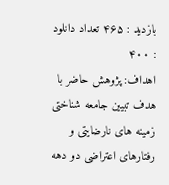بازدید : ۴۶۵ تعداد دانلود : ۴۰۰
اهداف: پژوهش حاضر با هدف تبیین جامعه شناختی زمینه های نارضایتی و رفتارهای اعتراضی دو دهه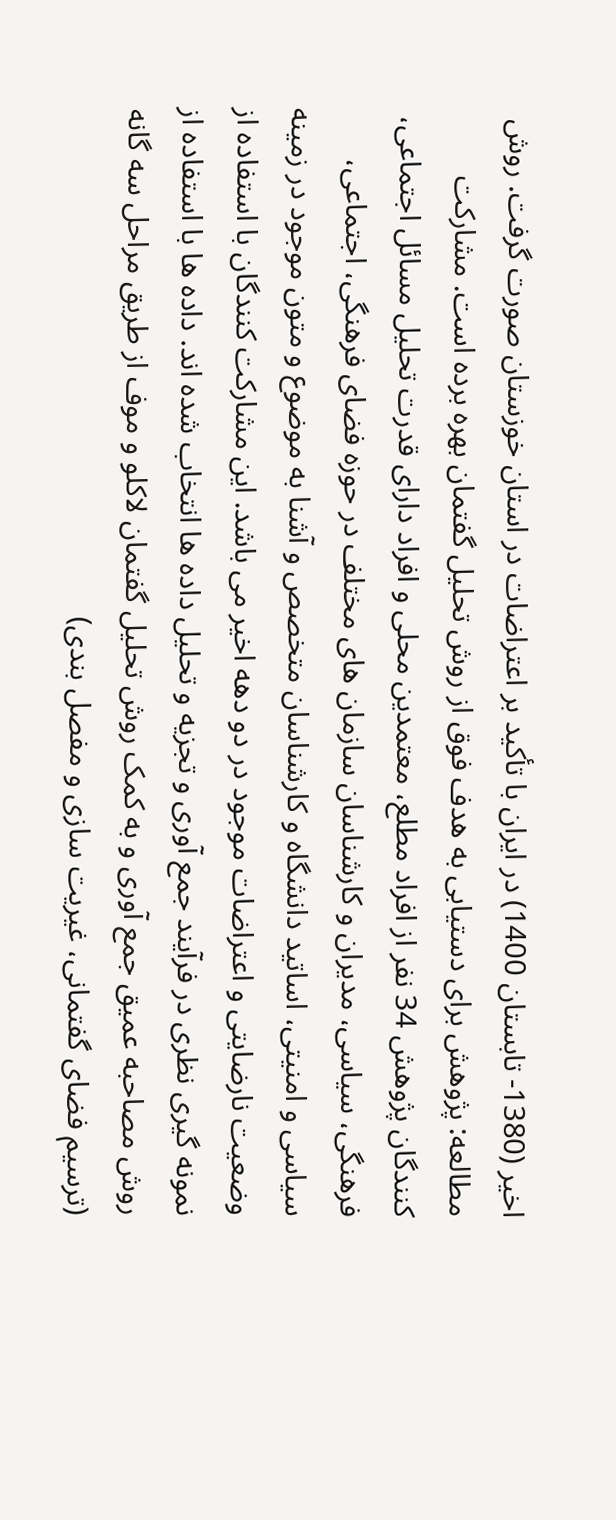اخیر (1380- تابستان 1400) در ایران با تأکید بر اعتراضات در استان خوزستان صورت گرفت. روش مطالعه: پژوهش برای دستیابی به هدف فوق از روش تحلیل گفتمان بهره برده است. مشارکت کنندگان پژوهش 34 نفر از افراد مطلع، معتمدین محلی و افراد دارای قدرت تحلیل مسائل اجتماعی، فرهنگی، سیاسی، مدیران و کارشناسان سازمان های مختلف در حوزه فضای فرهنگی، اجتماعی، سیاسی و امنیتی، اساتید دانشگاه و کارشناسان متخصص و آشنا به موضوع و متون موجود در زمینه وضعیت نارضایتی و اعتراضات موجود در دو دهه اخیر می باشد. این مشارکت کنندگان با استفاده از نمونه گیری نظری در فرآیند جمع آوری و تجزیه و تحلیل داده ها انتخاب شده اند. داده ها با استفاده از روش مصاحبه عمیق جمع آوری و به کمک روش تحلیل گفتمان لاکلو و موف از طریق مراحل سه گانه (ترسیم فضای گفتمانی، غیریت سازی و مفصل بندی)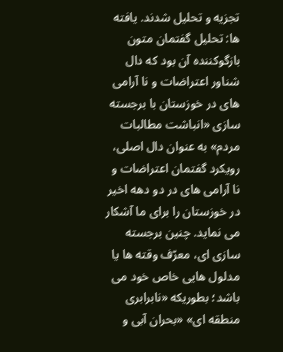تجزیه و تحلیل شدند. یافته ها: تحلیل گفتمان متون بازگوکننده آن بود که دال شناور اعتراضات و نا آرامی های در خوزستان با برجسته سازی «انباشت مطالبات مردم» به عنوان دال اصلی، رویکرد گفتمان اعتراضات و نا آرامی های در دو دهه اخیر در خوزستان را برای ما آشکار می نماید. چنین برجسته سازی ای، معرّف وقته ها یا مدلول هایی خاص خود می باشد؛ بطوریکه «نابرابری منطقه ای» «بحران آبی و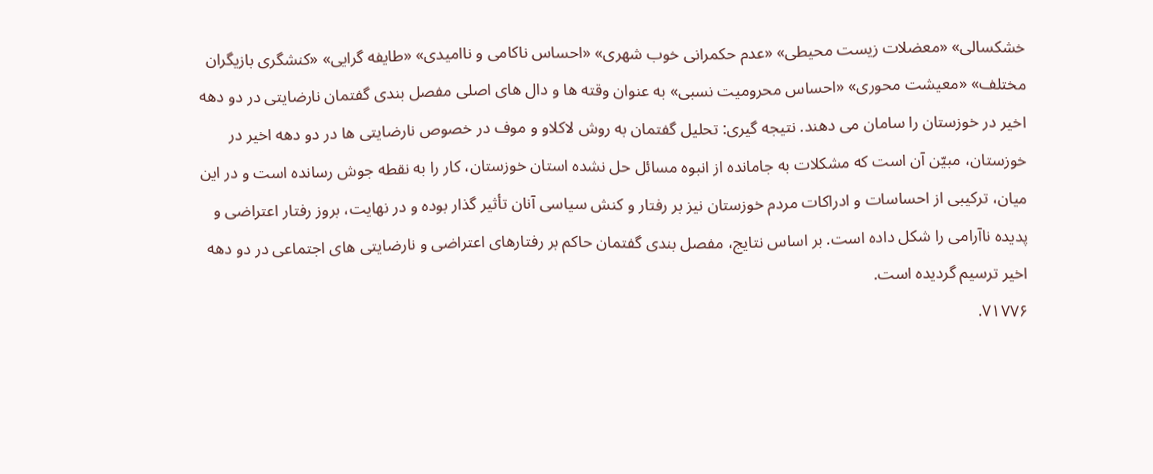خشکسالی» «معضلات زیست محیطی» «عدم حکمرانی خوب شهری» «احساس ناکامی و ناامیدی» «طایفه گرایی» «کنشگری بازیگران مختلف» «معیشت محوری» «احساس محرومیت نسبی» به عنوان وقته ها و دال های اصلی مفصل بندی گفتمان نارضایتی در دو دهه اخیر در خوزستان را سامان می دهند. نتیجه گیری: تحلیل گفتمان به روش لاکلاو و موف در خصوص نارضایتی ها در دو دهه اخیر در خوزستان، مبیّن آن است که مشکلات به جامانده از انبوه مسائل حل نشده استان خوزستان، کار را به نقطه جوش رسانده است و در این میان، ترکیبی از احساسات و ادراکات مردم خوزستان نیز بر رفتار و کنش سیاسی آنان تأثیر گذار بوده و در نهایت، بروز رفتار اعتراضی و پدیده ناآرامی را شکل داده است. بر اساس نتایج، مفصل بندی گفتمان حاکم بر رفتارهای اعتراضی و نارضایتی های اجتماعی در دو دهه اخیر ترسیم گردیده است.
۷۱۷۷۶.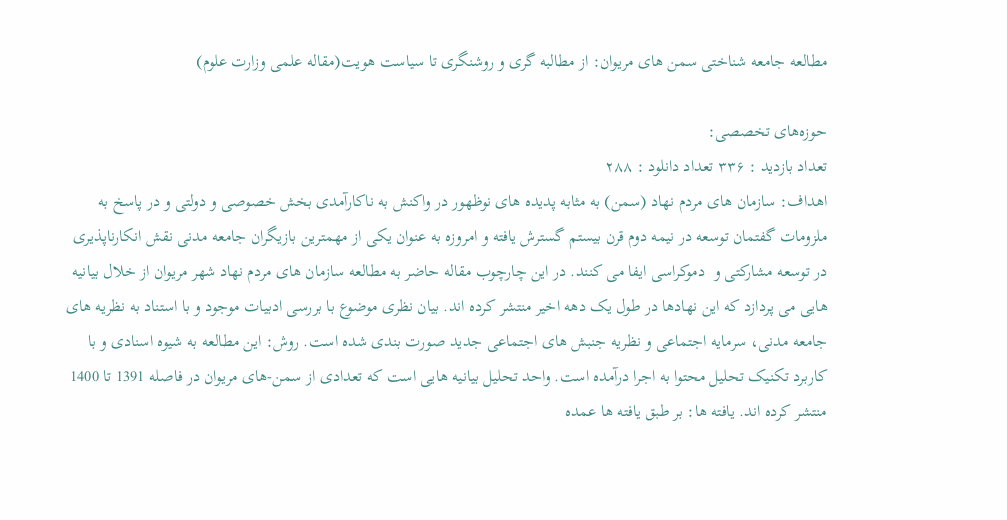مطالعه جامعه شناختی سمن های مریوان: از مطالبه گری و روشنگری تا سیاست هویت(مقاله علمی وزارت علوم)

حوزه‌های تخصصی:
تعداد بازدید : ۳۳۶ تعداد دانلود : ۲۸۸
اهداف: سازمان های مردم نهاد (سمن) به مثابه پدیده های نوظهور در واکنش به ناکارآمدی بخش خصوصی و دولتی و در پاسخ به ملزومات گفتمان توسعه در نیمه دوم قرن بیستم گسترش یافته و امروزه به عنوان یکی از مهمترین بازیگران جامعه مدنی نقش انکارناپذیری در توسعه مشارکتی و  دموکراسی ایفا می کنند. در این چارچوب مقاله حاضر به مطالعه سازمان های مردم نهاد شهر مریوان از خلال بیانیه هایی می پردازد که این نهادها در طول یک دهه اخیر منتشر کرده اند. بیان نظری موضوع با بررسی ادبیات موجود و با استناد به نظریه های جامعه مدنی، سرمایه اجتماعی و نظریه جنبش های اجتماعی جدید صورت بندی شده است. روش: این مطالعه به شیوه اسنادی و با کاربرد تکنیک تحلیل محتوا به اجرا درآمده است. واحد تحلیل بیانیه هایی است که تعدادی از سمن-های مریوان در فاصله 1391 تا 1400 منتشر کرده اند. یافته ها: بر طبق یافته ها عمده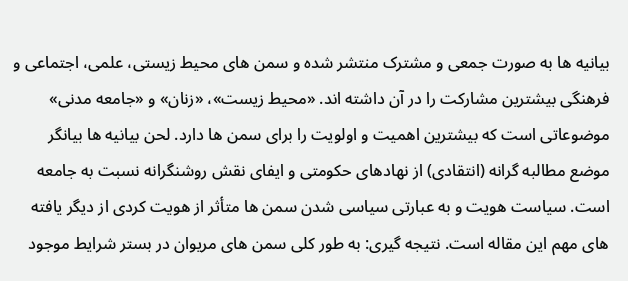بیانیه ها به صورت جمعی و مشترک منتشر شده و سمن های محیط زیستی، علمی، اجتماعی و فرهنگی بیشترین مشارکت را در آن داشته اند. «محیط زیست»، «زنان» و «جامعه مدنی» موضوعاتی است که بیشترین اهمیت و اولویت را برای سمن ها دارد. لحن بیانیه ها بیانگر موضع مطالبه گرانه (انتقادی) از نهادهای حکومتی و ایفای نقش روشنگرانه نسبت به جامعه است. سیاست هویت و به عبارتی سیاسی شدن سمن ها متأثر از هویت کردی از دیگر یافته های مهم این مقاله است. نتیجه گیری: به طور کلی سمن های مریوان در بستر شرایط موجود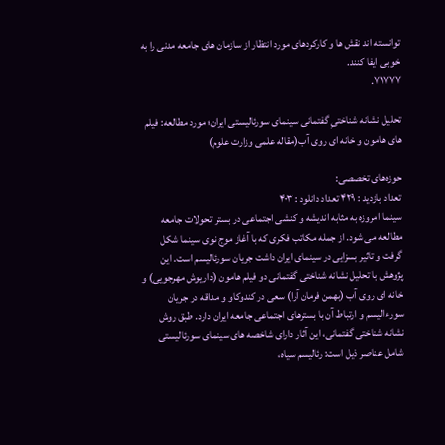توانسته اند نقش ها و کارکردهای مورد انتظار از سازمان های جامعه مدنی را به خوبی ایفا کنند.
۷۱۷۷۷.

تحلیل نشانه شناختیِ گفتمانی سینمای سورئالیستی ایران؛ مورد مطالعه: فیلم های هامون و خانه ای روی آب(مقاله علمی وزارت علوم)

حوزه‌های تخصصی:
تعداد بازدید : ۴۲۹ تعداد دانلود : ۴۰۳
سینما امروزه به مثابه اندیشه و کنشی اجتماعی در بستر تحولات جامعه مطالعه می شود. از جمله مکاتب فکری که با آغاز موج نوی سینما شکل گرفت و تاثیر بسزایی در سینمای ایران داشت جریان سورئالیسم است. این پژوهش با تحلیل نشانه شناختی گفتمانی دو فیلم هامون (داریوش مهرجویی) و خانه ای روی آب (بهمن فرمان آرا) سعی در کندوکاو و مداقه در جریان سورءالیسم و ارتباط آن با بسترهای اجتماعی جامعه ایران دارد. طبق روش نشانه شناختی گفتمانی، این آثار دارای شاخصه های سینمای سورئالیستی شامل عناصر ذیل است: رئالیسم سیاه،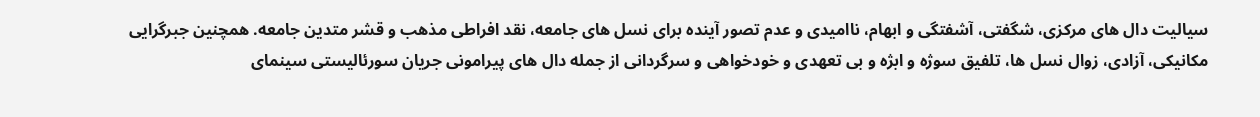سیالیت دال های مرکزی، شگفتی، آشفتگی و ابهام، ناامیدی و عدم تصور آینده برای نسل های جامعه، نقد افراطی مذهب و قشر متدین جامعه. همچنین جبرگرایی مکانیکی، آزادی، زوال نسل ها، تلفیق سوژه و ابژه و بی تعهدی و خودخواهی و سرگردانی از جمله دال های پیرامونی جریان سورئالیستی سینمای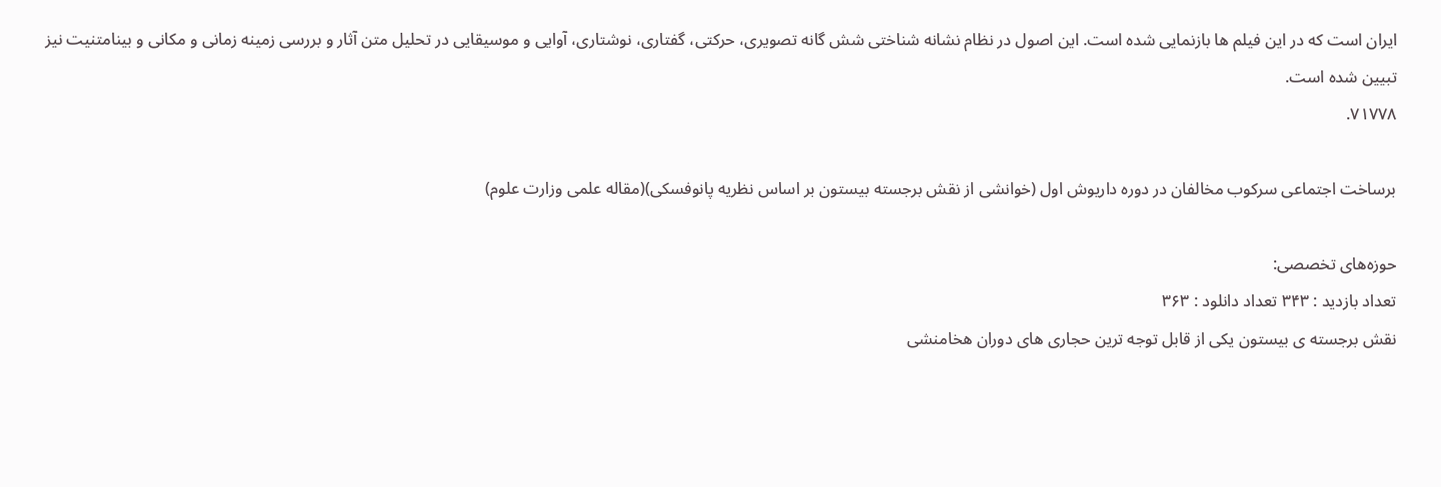ایران است که در این فیلم ها بازنمایی شده است. این اصول در نظام نشانه شناختی شش گانه تصویری، حرکتی، گفتاری، نوشتاری، آوایی و موسیقایی در تحلیل متن آثار و بررسی زمینه زمانی و مکانی و بینامتنیت نیز تبیین شده است.
۷۱۷۷۸.

برساخت اجتماعی سرکوب مخالفان در دوره داریوش اول (خوانشی از نقش برجسته بیستون بر اساس نظریه پانوفسکی)(مقاله علمی وزارت علوم)

حوزه‌های تخصصی:
تعداد بازدید : ۳۴۳ تعداد دانلود : ۳۶۳
نقش برجسته ی بیستون یکی از قابل توجه ترین حجاری های دوران هخامنشی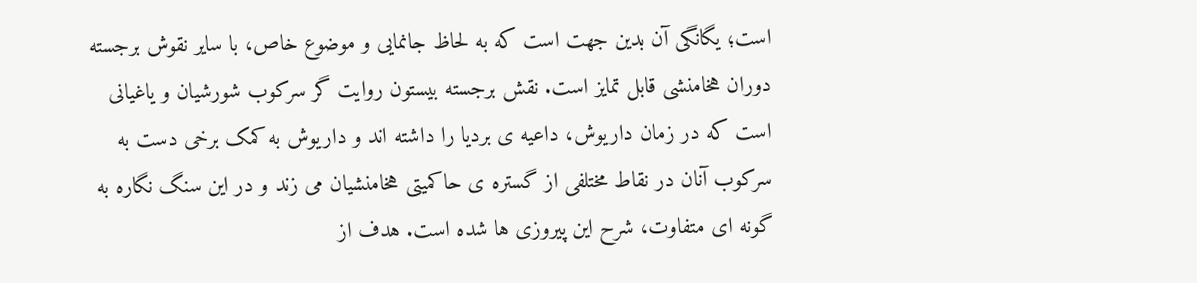است؛ یگانگی آن بدین جهت است که به لحاظ جانمایی و موضوع خاص، با سایر نقوش برجسته دوران هخامنشی قابل تمایز است. نقش برجسته بیستون روایت گر سرکوب شورشیان و یاغیانی است که در زمان داریوش، داعیه ی بردیا را داشته اند و داریوش به کمک برخی دست به سرکوب آنان در نقاط مختلفی از گستره ی حاکمیتی هخامنشیان می زند و در این سنگ نگاره به گونه ای متفاوت، شرح این پیروزی ها شده است. هدف از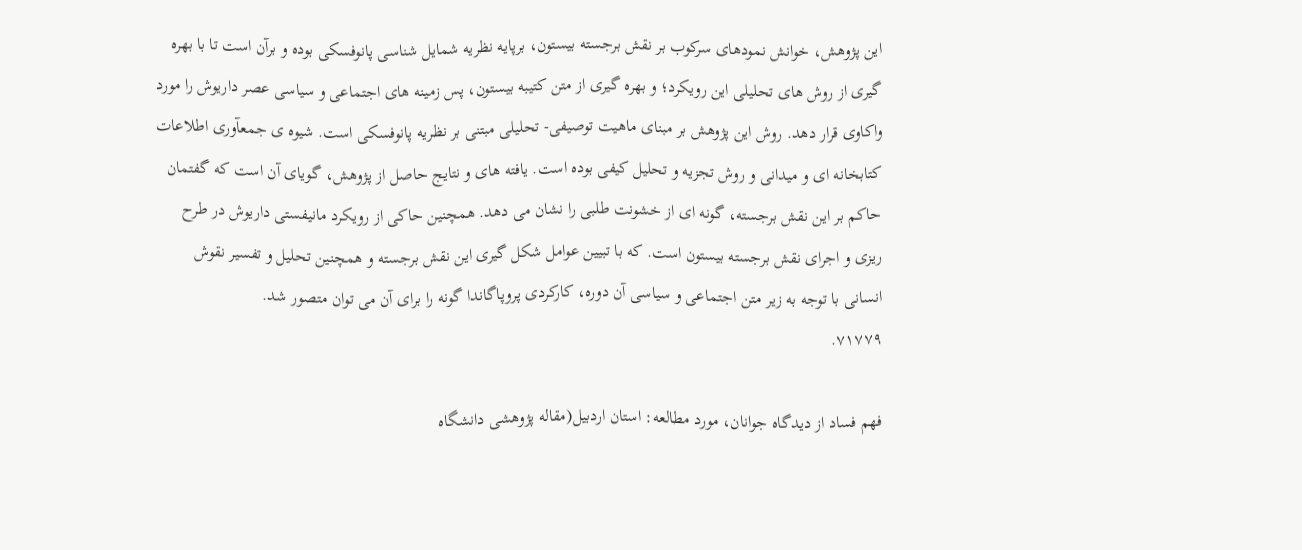این پژوهش، خوانش نمودهای سرکوب بر نقش برجسته بیستون، برپایه نظریه شمایل شناسی پانوفسکی بوده و برآن است تا با بهره گیری از روش های تحلیلی این رویکرد؛ و بهره گیری از متن کتیبه بیستون، پس زمینه های اجتماعی و سیاسی عصر داریوش را مورد واکاوی قرار دهد. روش این پژوهش بر مبنای ماهیت توصیفی- تحلیلی مبتنی بر نظریه پانوفسکی است. شیوه ی جمعآوری اطلاعات کتابخانه ای و میدانی و روش تجزیه و تحلیل کیفی بوده است. یافته های و نتایج حاصل از پژوهش، گویای آن است که گفتمان حاکم بر این نقش برجسته، گونه ای از خشونت طلبی را نشان می دهد. همچنین حاکی از رویکرد مانیفستی داریوش در طرح ریزی و اجرای نقش برجسته بیستون است. که با تبیین عوامل شکل گیری این نقش برجسته و همچنین تحلیل و تفسیر نقوش انسانی با توجه به زیر متن اجتماعی و سیاسی آن دوره، کارکردی پروپاگاندا گونه را برای آن می توان متصور شد.
۷۱۷۷۹.

فهم فساد از دیدگاه جوانان، مورد مطالعه: استان اردبیل(مقاله پژوهشی دانشگاه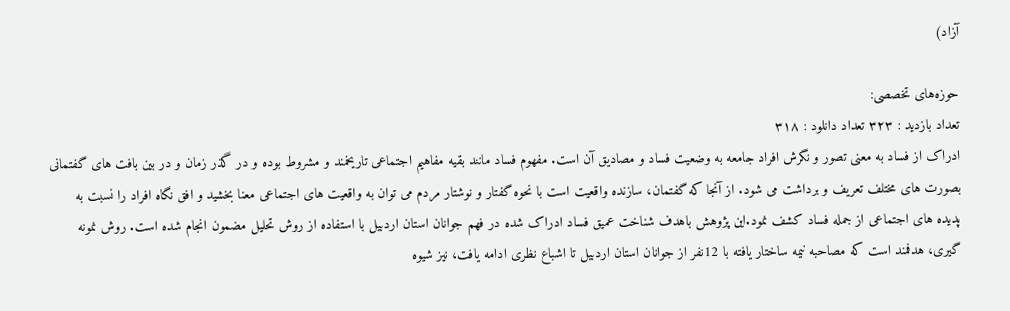آزاد)

حوزه‌های تخصصی:
تعداد بازدید : ۳۲۳ تعداد دانلود : ۳۱۸
ادراک از فساد به معنی تصور و نگرش افراد جامعه به وضعیت فساد و مصادیق آن است. مفهوم فساد مانند بقیه مفاهیم اجتماعی تاریخمند و مشروط بوده و در گذر زمان و در بین بافت های گفتمانی بصورت های مختلف تعریف و برداشت می شود. از آنجا که گفتمان، سازنده واقعیت است با نحوه گفتار و نوشتار مردم می توان به واقعیت های اجتماعی معنا بخشید و افق نگاه افراد را نسبت به پدیده های اجتماعی از جمله فساد کشف نمود.این پژوهش باهدف شناخت عمیق فساد ادراک شده در فهم جوانان استان اردبیل با استفاده از روش تحلیل مضمون انجام شده است. روش نمونه گیری، هدفمند است که مصاحبه نیمه ساختار یافته با 12نفر از جوانان استان اردبیل تا اشباع نظری ادامه یافت، نیز شیوه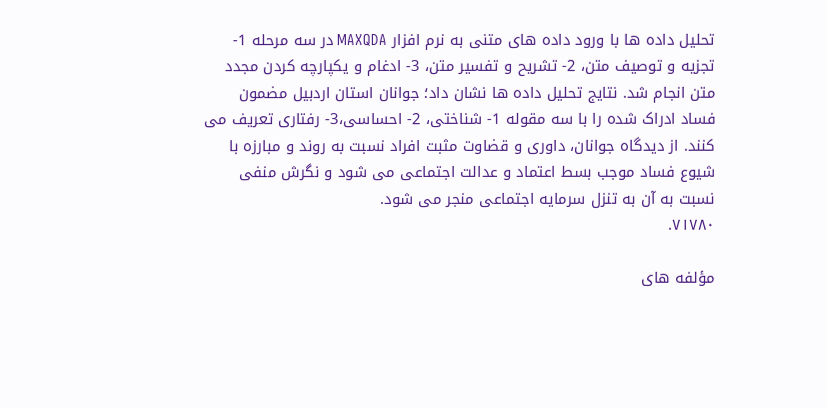تحلیل داده ها با ورود داده های متنی به نرم افزار MAXQDA در سه مرحله 1- تجزیه و توصیف متن، 2- تشریح و تفسیر متن، 3- ادغام و یکپارچه کردن مجدد متن انجام شد. نتایج تحلیل داده ها نشان داد؛ جوانان استان اردبیل مضمون فساد ادراک شده را با سه مقوله 1- شناختی، 2- احساسی،3- رفتاری تعریف می کنند. از دیدگاه جوانان، داوری و قضاوت مثبت افراد نسبت به روند و مبارزه با شیوع فساد موجب بسط اعتماد و عدالت اجتماعی می شود و نگرش منفی نسبت به آن به تنزل سرمایه اجتماعی منجر می شود.
۷۱۷۸۰.

مؤلفه های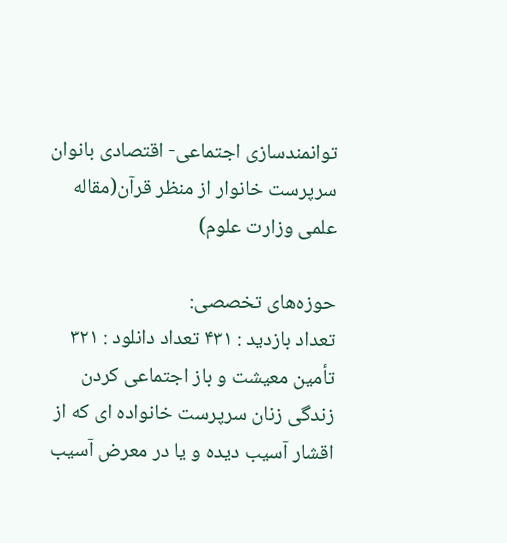توانمندسازی اجتماعی- اقتصادی بانوان سرپرست خانوار از منظر قرآن(مقاله علمی وزارت علوم)

حوزه‌های تخصصی:
تعداد بازدید : ۴۳۱ تعداد دانلود : ۳۲۱
تأمین معیشت و باز اجتماعی کردن زندگی زنان سرپرست خانواده ای که از اقشار آسیب دیده و یا در معرض آسیب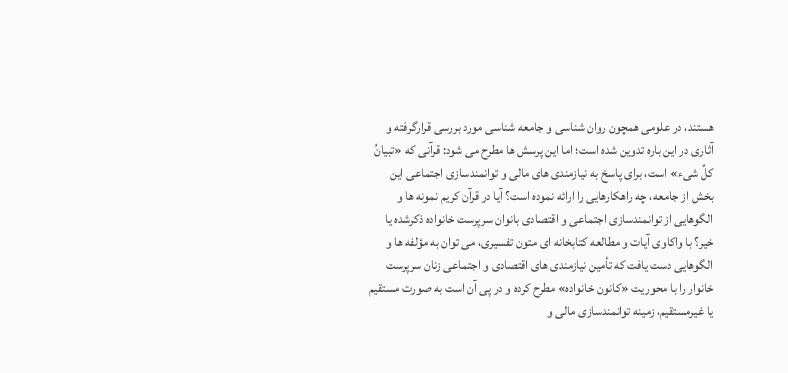هستند، در علومی همچون روان شناسی و جامعه شناسی مورد بررسی قرارگرفته و آثاری در این باره تدوین شده است؛ اما این پرسش ها مطرح می شود: قرآنی که «تبیانُ کلِّ شیء» است، برای پاسخ به نیازمندی های مالی و توانمندسازی اجتماعی این بخش از جامعه، چه راهکارهایی را ارائه نموده است؟ آیا در قرآن کریم نمونه ها و الگوهایی از توانمندسازی اجتماعی و اقتصادی بانوان سرپرست خانواده ذکرشده یا خیر؟ با واکاوی آیات و مطالعه کتابخانه ای متون تفسیری، می توان به مؤلفه ها و الگوهایی دست یافت که تأمین نیازمندی های اقتصادی و اجتماعی زنان سرپرست خانوار را با محوریت «کانون خانواده» مطرح کرده و در پی آن است به صورت مستقیم یا غیرمستقیم، زمینه توانمندسازی مالی و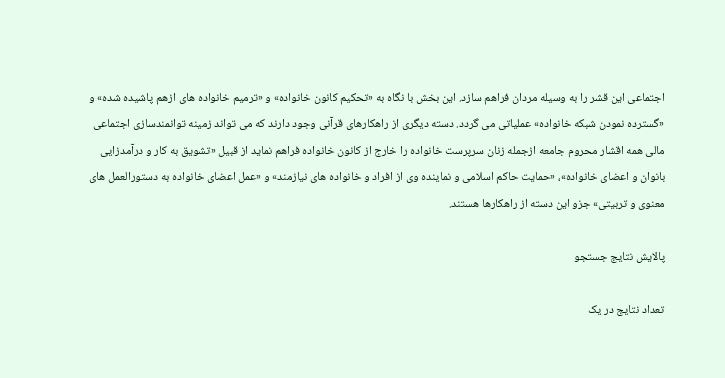اجتماعی این قشر را به وسیله مردان فراهم سازد. این بخش با نگاه به «تحکیم کانون خانواده» و «ترمیم خانواده های ازهم پاشیده شده» و «گسترده نمودن شبکه خانواده» عملیاتی می گردد. دسته دیگری از راهکارهای قرآنی وجود دارند که می تواند زمینه توانمندسازی اجتماعی مالی همه اقشار محروم جامعه ازجمله زنان سرپرست خانواده را خارج از کانون خانواده فراهم نماید از قبیل «تشویق به کار و درآمدزایی بانوان و اعضای خانواده»، «حمایت حاکم اسلامی و نماینده وی از افراد و خانواده های نیازمند» و «عمل اعضای خانواده به دستورالعمل های معنوی و تربیتی» جزو این دسته از راهکارها هستند.

پالایش نتایج جستجو

تعداد نتایج در یک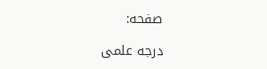صفحه:

درجه علمی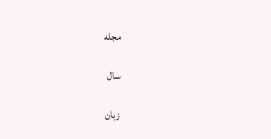مجله

سال

زبان